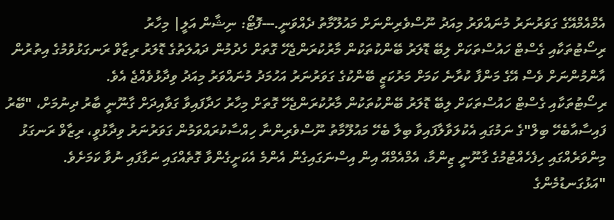އެމްއެމްއޭގެ ގަވަރުނަރު މުނައްވަރު މިއަދު ނޫސްވެރިންނަށް މައުލޫމާތު ދެއްވަނީ.---ފޮޓޯ: ނިޝާން އަލީ| މިހާރު
ރިސޯޓުތަކާއި ގެސްޓް ހައުސްތަކަށް ލިބޭ ޑޮލަރު ބޭންކުތަކުން މާރުކުރަންޖެހޭ ގޮތަށް ހެދުމުން ދައުލަތުގެ ޑޮލަރު ރިޒާވް ރަނގަޅުވުމުގެ އިތުރުން އާންމުންނަށް ވެސް އޭގެ މަންފާ ކުރާނެ ކަމަށް މަރުކަޒީ ބޭންކުގެ ގަވަރުނަރު އަހުމަދު މުނައްވަރު މިއަދު ވިދާޅުވެއްޖެ އެވެ.
ރިސޯޓުތަކާއި ގެސްޓް ހައުސްތަކަށް ލިބޭ ޑޮލަރު ބޭންކުތަކުން މާރުކުރަންޖެހޭ ގޮތަށް މިހާރު ހަދާފައިވާ ގަވާއިދަށް ގާނޫނީ ބާރު ދިނުމަށް، "ބޭރު ފައިސާއާބެހޭ ބިލް"ގެ ނަމުގައި އެކުލަވާލާފައިވާ ބިލާ ބެހޭ މައުލޫމާތު ނޫސްވެރިންނާ ހިއްސާކުރައްވަމުން ގަވަރުނަރު ވިދާޅުވީ، ރިޒާވް ރަނގަޅު މިންވަރެއްގައި ހިފެހެއްޓުމުގެ ގާނޫނީ ޒިންމާ، އެމްއެމްއޭ އިން އިސްނަގައިގެން އެންމެ އެކަށީގެންވާ ގޮތެއްގައި ނަގާފައި ނުވާ ކަމަށެވެ.
"އަޅުގަނޑުމެންގެ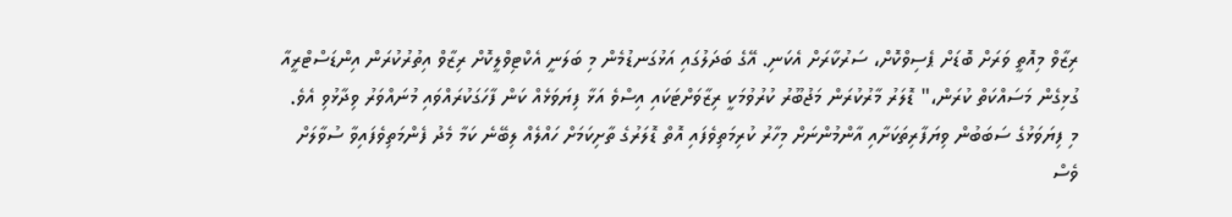ރިޒާވް މިއޮތީ ވަރަށް ބޮޑަށް ޕެސިވްކޮށް، ސަރުކާރަށް އެކަނި. އޭގެ ބަދަލުގައި އަޅުގަނޑުމެން މި ބަލަނީ އެކްޓިވްލީކޮށް ރިޒާވް އިތުރުކުރަން އިންޑަސްޓްރީއާ ގުޅިގެން މަސައްކަތް ކުރަން،" ޑޮލަރު މާރުކުރަން މަޖުބޫރު ކުރުވުމަކީ ރިޒާވަށްޓަކައި އިސްވެ އަޅާ ފިޔަވަޅެއް ކަން ފާހަގަކުރައްވައި މުނައްވަރު ވިދާޅުވި އެވެ.
މި ފިޔަވަޅުގެ ސަބަބުން ވިޔަފާރިތަކަށާއި އާންމުންނަށް މިހާރު ކުރިމަތިވެފައި އޮތް ޑޮލަރުގެ ތާށިކަމަށް ހައްލެއް ލިބޭނެ ކަމާ މެދު ފެންމަތިވެފައިވާ ސުވާލަށް ވެސް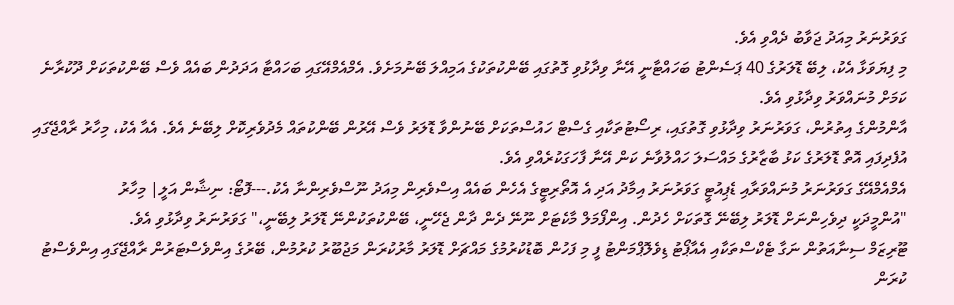ގަވަރުނަރު މިއަދު ޖަވާބު ދެއްވި އެވެ.
މި ފިޔަވަޅާ އެކު، ލިބޭ ޑޮލަރުގެ 40 ޕަސެންޓު ބަހައްޓާނީ އޭނާ ވިދާޅުވި ގޮތުގައި ބޭންކުތަކުގެ އަމިއްލަ ބޭނުމަށެވެ. އެމްއެމްއޭގައި ބަހައްޓާ އަދަދުން ބައެއް ވެސް ބޭންކުތަކަށް ދޫކުރާނެ ކަމަށް މުނައްވަރު ވިދާޅުވި އެވެ.
އާންމުންގެ އިތުރުން، ގަވަރުނަރު ވިދާޅުވި ގޮތުގައި، ރިސޯޓުތަކާއި ގެސްޓް ހައުސްތަކަށް ބޭނުންވާ ޑޮލަރު ވެސް އޭރުން ބޭންކުތައް މެދުވެރިކޮށް ލިބޭނެ އެވެ. އެއާ އެކު، މިހާރު ރާއްޖޭގައި އުފެދިފައި އޮތް ޑޮލަރުގެ ކަޅު ބާޒާރުގެ މައްސަލަ ހައްލުވާނެ ކަން އޭނާ ފާހަގަކުރެއްވި އެވެ.
އެމްއެމްއޭގެ ގަވަރުނަރު މުނައްވަރާއި ޑެޕިއުޓީ ގަވަރުނަރު އިމާދު އަދި އެ އޮތޯރިޓީގެ އެހެން ބައެއް އިސްވެރިން މިއަދު ނޫސްވެރިންނާ އެކު.---ފޮޓޯ: ނިޝާން އަލީ| މިހާރު
"އުންމީދަކީ ދިވެހިންނަށް ޑޮލަރު ލިބޭނޭ ގޮތަކަށް ހެދުން. އިންފޯމަލް މާކެޓަށް ނޫނޭ ދެން ދާން ޖެހޭނީ، ބޭންކުތަކުންނޭ ޑޮލަރު ލިބޭނީ،" ގަވަރުނަރު ވިދާޅުވި އެވެ.
ޓޫރިޒަމް ސިނާއަތުން ނަގާ ޓެކްސްތަކާއި އެއާޕޯޓު ޑިވެލޮޕްމަންޓު ފީ މި ފަހުން ބޮޑުކުރުމުގެ މައްޗަށް ޑޮލަރު މާރުކުރަން މަޖުބޫރު ކުރުމުން، ބޭރުގެ އިންވެސްޓަރުން ރާއްޖޭގައި އިންވެސްޓު ކުރަން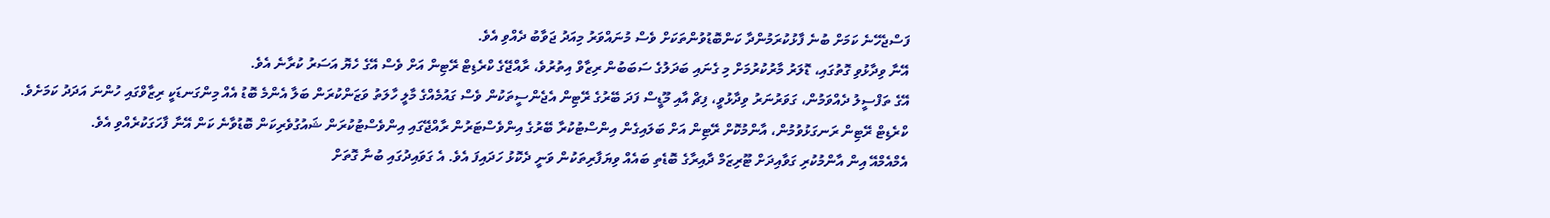ފަސްޖެހޭނެ ކަމަށް ބުނެ ފާޅުކުރަމުންދާ ކަންބޮޑުވުންތަކަށް ވެސް މުނައްވަރު މިއަދު ޖަވާބު ދެއްވި އެވެ.
އޭނާ ވިދާޅުވި ގޮތުގައި، ޑޮލަރު މާރުކުރުމަށް މި ގެނައި ބަދަލުގެ ސަބަބުން ރިޒާވް އިތުރުވެ، ރާއްޖޭގެ ކްރެޑިޓް ރޭޓިން އަށް ވެސް އޭގެ ހެޔޮ އަސަރު ކުރާނެ އެވެ.
އޭގެ ތަފްސީލު ދެއްވަމުން، ގަވަރުނަރު ވިދާޅުވީ، ފިޗް އާއި މޫޑީސް ފަދަ ބޭރުގެ ރޭޓިން އެޖެންސީތަކުން ވެސް ގައުމެއްގެ މާލީ ހާލަތު ވަޒަންކުރަން ބަލާ އެންމެ ބޮޑު އެއް މިންގަނޑަކީ ރިޒާވްގައި ހުންނަ އަދަދު ކަމަށެވެ.
ކްރެޑިޓް ރޭޓިން ރަނގަޅުވުމުން، އާންމުކޮށް ރޭޓިން އަށް ބަލައިގެން އިންސްޓުކުރާ ބޭރުގެ އިންވެސްޓަރުން ރާއްޖޭގައި އިންވެސްޓުކުރަން ޝައުގުވެރިކަން ބޮޑުވާނެ ކަން އޭނާ ފާހަގަކުރެއްވި އެވެ.
އެމްއެމްއޭ އިން އާންމުކުރި ގަވާއިދަށް ޓޫރިޒަމް ދާއިރާގެ ބޮޑެތި ބައެއް ވިޔަފާރިތަކުން ވަނީ ދެކޮޅު ހަދައިފަ އެވެ. އެ ގަވައިދުގައި ބުނާ ގޮތަށް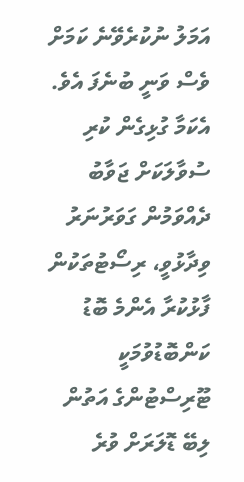އަމަލު ނުކުރެވޭނެ ކަމަށް ވެސް ވަނީ ބުނެފަ އެވެ.
އެކަމާ ގުޅިގެން ކުރި ސުވާލަކަށް ޖަވާބު ދެއްވަމުން ގަވަރުނަރު ވިދާޅުވީ، ރިސޯޓުތަކުން ފާޅުކުރާ އެންމެ ބޮޑު ކަންބޮޑުވުމަކީ ޓޫރިސްޓުންގެ އަތުން ލިބޭ ޑޮލަރަށް ވުރެ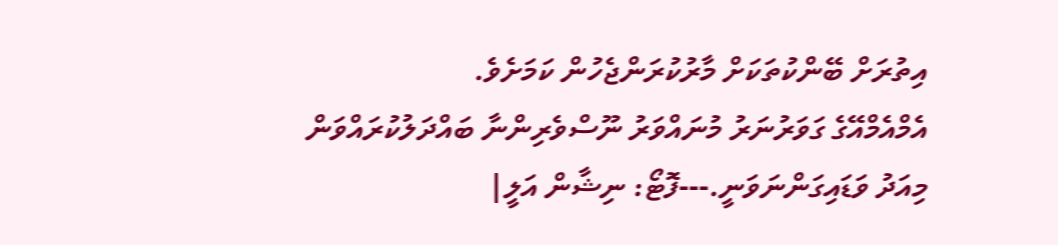އިތުރަށް ބޭންކުތަކަށް މާރުކުރަންޖެހުން ކަމަށެވެ.
އެމްއެމްއޭގެ ގަވަރުނަރު މުނައްވަރު ނޫސްވެރިންނާ ބައްދަލުކުރައްވަން މިއަދު ވަޑައިގަންނަވަނީ.---ފޮޓޯ: ނިޝާން އަލީ|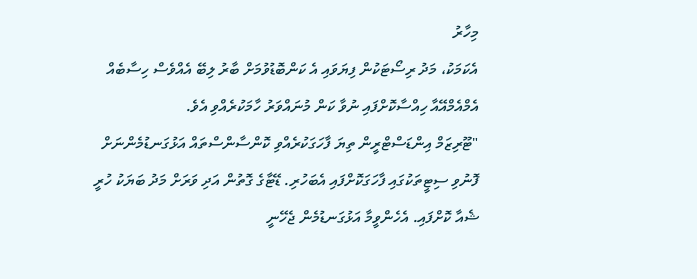މިހާރު
އެކަމަކު، މަދު ރިސޯޓަކުން ފިޔަވައި އެ ކަންބޮޑުވުމަށް ބާރު ލިބޭ އެއްވެސް ހިސާބެއް އެމްއެމްއޭއާ ހިއްސާކޮށްފައި ނުވާ ކަން މުނައްވަރު ހާމަކުރެއްވި އެވެ.
"ޓޫރިޒަމް އިންޑަސްޓްރީން ތިޔަ ފާހަގަކުރެއްވި ކޮންސާންސްތައް އަޅުގަނޑުމެންނަށް ފޮނުވި ސިޓީތަކުގައި ފާހަގަކޮށްފައި އެބަހުރި. ޑޭޓާގެ ގޮތުން އަދި ވަރަށް މަދު ބަޔަކު ހުރީ ޝެއާ ކޮށްފައި. އެހެންވީމާ އަޅުގަނޑުމެން ޖެހޭނީ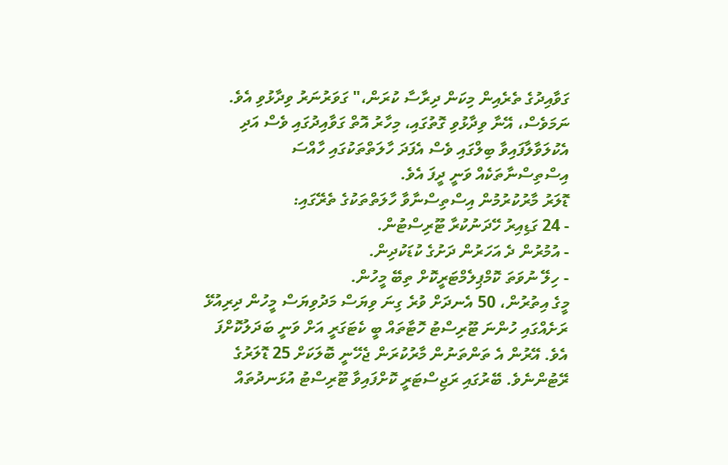ގަވާއިދުގެ ތެރެއިން މިކަން ދިރާސާ ކުރަން،" ގަވަރުނަރު ވިދާޅުވި އެވެ.
ނަމަވެސް، އޭނާ ވިދާޅުވި ގޮތުގައި، މިހާރު އޮތް ގަވާއިދުގައި ވެސް އަދި އެކުލަވާލާފައިވާ ބިލްގައި ވެސް އެފަދަ ހާލަތްތަކުގައި ހާއްސަ އިސްތިސްނާތަކެއް ވަނީ ދީފަ އެވެ.
ޑޮލަރު މާރުކުރުމުން އިސްތިސްނާވާ ހާލަތްތަކުގެ ތެރޭގައި:
- 24 ގަޑިއިރު ހޭދަނުކުރާ ޓޫރިސްޓުން.
- އުމުރުން ދެ އަހަރުން ދަށުގެ ކުޑަކުދިން.
- ހިލޭ ނުވަތަ ކޮމްޕިލެމްޓަރީކޮށް ތިބޭ މީހުން.
މީގެ އިތުރުން، 50 އެނދަށް ވުރެ ގިނަ ވިޔަސް މަދުވިޔަސް މީހުން ދިރިއުޅޭ ރަށެއްގައި ހުންނަ ޓޫރިސްޓު ހޮޓާތައް ބީ ކެޓަގަރީ އަށް ވަނީ ބަދަލުކޮށްފަ އެވެ. އޭރުން އެ ތަންތަނުން މާރުކުރަން ޖެހޭނީ ބޮލަކަށް 25 ޑޮލަރުގެ ރޭޓުންނެވެ. ބޭރުގައި ރަޖިސްޓަރީ ކޮށްފައިވާ ޓޫރިސްޓު އުޅަނދުތައް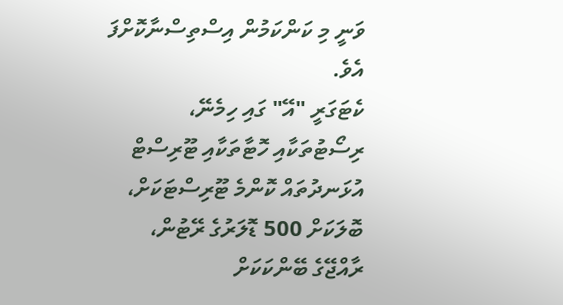ވަނީ މި ކަންކަމުން އިސްތިސްނާކޮށްފަ އެވެ.
ކެޓަގަރީ "އޭ" ގައި ހިމެނޭ، ރިސޯޓުތަކާއި ހޮޓާތަކާއި ޓޫރިސްޓް އުޅަނދުތައް ކޮންމެ ޓޫރިސްޓަކަށް، ބޮލަކަށް 500 ޑޮލަރުގެ ރޭޓުން، ރާއްޖޭގެ ބޭންކަކަށް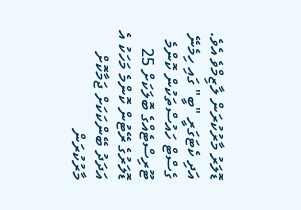ޑޮލަރު މާރުކުރަން ލާޒިމްވެ އެވެ. އަދި ކެޓަގަރީ "ބީ" ގައި ހިމެނޭ ގެސްޓް ހައުސްތަކުން ކޮންމެ ޓޫރިސްޓެއްގެ ބޮލަކަށް 25 ޑޮލަރުގެ ރޭޓުން ކޮންމެ މަހަކު އެ އަދަދު ބޭންކަކަށް ޖަމާކޮށް މާރުކުރަން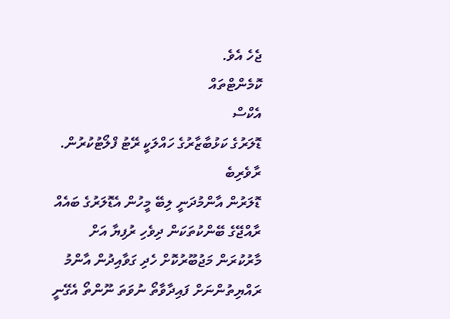ޖެހެ އެވެ.
ކޮމެންޓްތައް
އެކްސް
ޑޮލަރުގެ ކަޅުބާޒާރުގެ ހައްލަކީ ރޭޓު ފްލޯޓުކުރުން.
ރާވެރިބެ
ޑޮލަރުން އާންމުދަނީ ލިބޭ މީހުން އެޑޮލަރުގެ ބައެއް ރާއްޖޭގެ ބޭންކުތަކަން ދިވެހި ރުފިޔާ އަށް މާރުކުރަން މަޖުބޫރުކޮށް ހެދި ގަވާއިދުން އާންމު ރައްޔިތުންނަށް ފައިދާވާތޯ ނުވަތަ ނޫންތޯ އެގޭނީ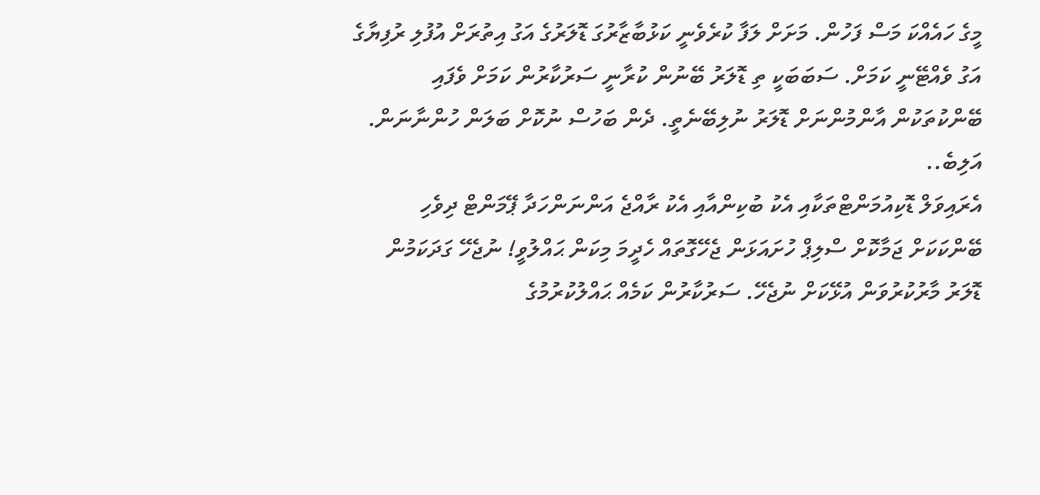މީގެ ހައެއްކަ މަސް ފަހުން. މަށަށް ލަފާ ކުރެވެނީ ކަޅުބާޒާރުގަ ޑޮލަރުގެ އަގު އިތުރަށް އުފުލި ރުފިޔާގެ އަގު ވެއްޓޭނީ ކަމަށް. ސަބަބަކީ ތި ޑޮލަރު ބޭނުން ކުރާނީ ސަރުކާރުން ކަމަށް ވެފައި ބޭންކުތަކުން އާންމުންނަށް ޑޮލަރު ނުލިބޭނެތީ. ދެން ބަހުސް ނުކޮށް ބަލަން ހުންނާނަން.
އަލިބެ..
އެރައިވަލް ޑޮކިއުމަންޓްތަކާއި އެކު ބުކިންއާއި އެކު ރާއްޖެ އަންނަންހަދާ ޕޭމަންޓް ދިވެހި ބޭންކަކަށް ޖަމާކޮށް ސްލިޕް ހުށައަޅަން ޖެހޭގޮތައް ހެދީމަ މިކަން ޙައްލުވީ! ނުޖެހޭ ގަދަކަމުން ޑޮލަރު މާރުކުރުވަން އުޅޭކަށް ނުޖެހޭ. ސަރުކާރުން ކަމެއް ޙައްލުކުރުމުގެ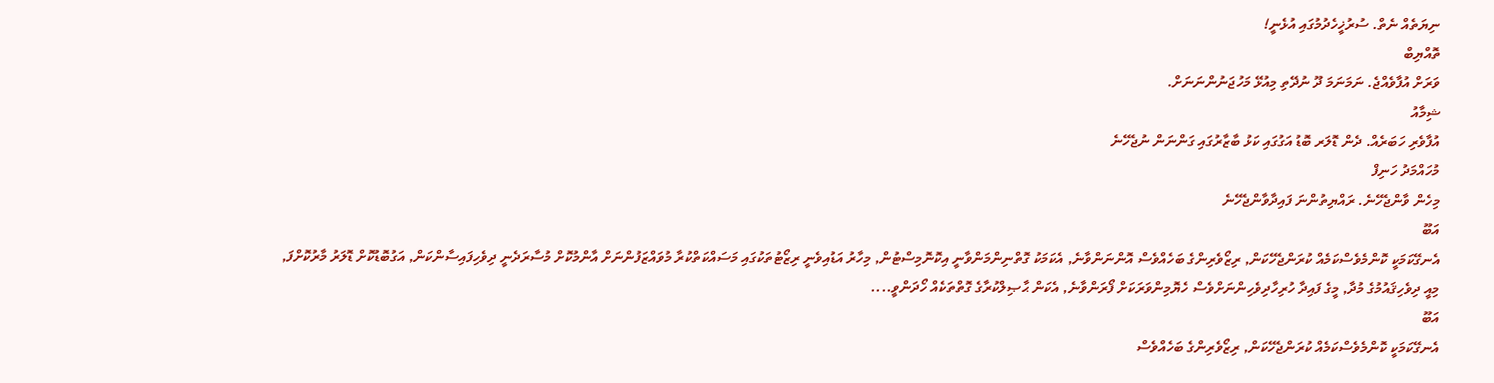ނިޔަތެއް ނެތް. ސުރުޚީހެދުމުގައި އުޅެނީ!
ތޮއްޔިބް
ވަރަށް އުފާވެއްޖެ. ނަމަނަމަ ދޫ ނުދޭތި މިއުޅޭ މަހުޖަނުންނަނަށް.
ޝިމާއު
އުފާވެރި ހަބަރެއް. ދެން ޑޮލަރ ބޮޑު އަގުގައި ކަޅު ބާޒާރުގައި ގަންނަން ނުޖެހޭނެ
މުހައްމަދު ހަނިފް
މިހެން ވާންޖެހޭނެ. ރައްޔިތުންނަ ފައިދާވާންޖެހޭނެ
އަބޫ
އެނގޭކަމަކީ ކޮންމެވެސްކަމެއް ކުރަންޖެހޭކަން, ރިޒޯވެރިންގެ ބަހެއްވެސް އޮންނަންވާނެ, އެކަމަކު ގޮތްނިންމަންވާނީ އިކޮނޮމިސްޓުން, މިހާރު އަޑުއިވެނީ ރިޒޯޓުތަކުގައި މަސައްކަތްކުރާ މުވައްޒަފުންނަށް އާންމުކޮށް މުސާރަދެނީ ދިވެހިފައިސާންކަން, އަގުބޮޑުކޮށް ޑޮލަރު މާރުކޮށްފަ, މިއީ ދިވެހިޤައުމުގެ މުދާ, މީގެ ފައިދާ ހުރިހާދިވެހިންނަށްވެސް ހެޔޮމިންވަރަކަށް ފޯރަންވާނެ, އެކަން ޙާޞިލްކުރާގެ ގޮތްތަކެއް ހޯދަންވީ....
އަބޫ
އެނގޭކަމަކީ ކޮންމެވެސްކަމެއް ކުރަންޖެހޭކަން, ރިޒޯވެރިންގެ ބަހެއްވެސް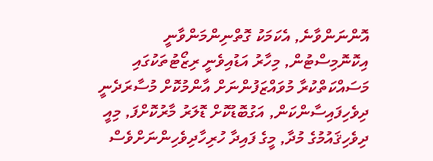އޮންނަންވާނެ, އެކަމަކު ގޮތްނިންމަންވާނީ އިކޮނޮމިސްޓުން, މިހާރު އަޑުއިވެނީ ރިޒޯޓުތަކުގައި މަސައްކަތްކުރާ މުވައްޒަފުންނަށް އާންމުކޮށް މުސާރަދެނީ ދިވެހިފައިސާންކަން, އަގުބޮޑުކޮށް ޑޮލަރު މާރުކޮށްފަ, މިއީ ދިވެހިޤައުމުގެ މުދާ, މީގެ ފައިދާ ހުރިހާދިވެހިންނަށްވެސް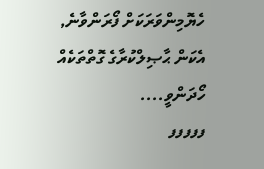ހެޔޮމިންވަރަކަށް ފޯރަންވާނެ, އެކަން ޙާޞިލްކުރާގެ ގޮތްތަކެއް ހޯދަންވީ....
ފފފފފ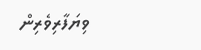ވިޔަފާރިވެރިން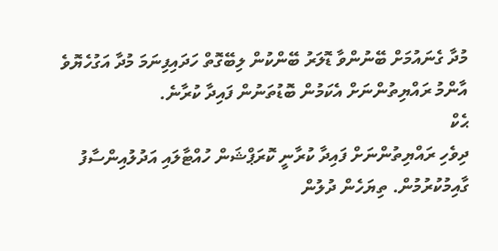މުދާ ގެނައުމަށް ބޭނުންވާ ޑޮލަރު ބޭންކުން ލިބޭގޮތް ހަދައިފިނަމަ މުދާ އަގުހެޔޮވެ އާންމު ރައްޔިތުންނަށް އެކަމުން ބޮޑުތަނުން ފައިދާ ކުރާނެ.
ޙެކް
ދިވެހި ރައްޔިތުންނަށް ފައިދާ ކުރާނީ ކޮރަޕްޝަން ހުއްޓާލައި އަދުލުއިންސާފު ގާއިމުކުރުމުން. ތިޔަހެން ދުލުން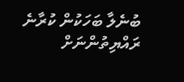ބުނެލާ ބަހަކުން ކުރާނެ ރައްޔިތުންނަށް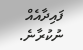ފައިދާއެއް ނުކުރާނެ.